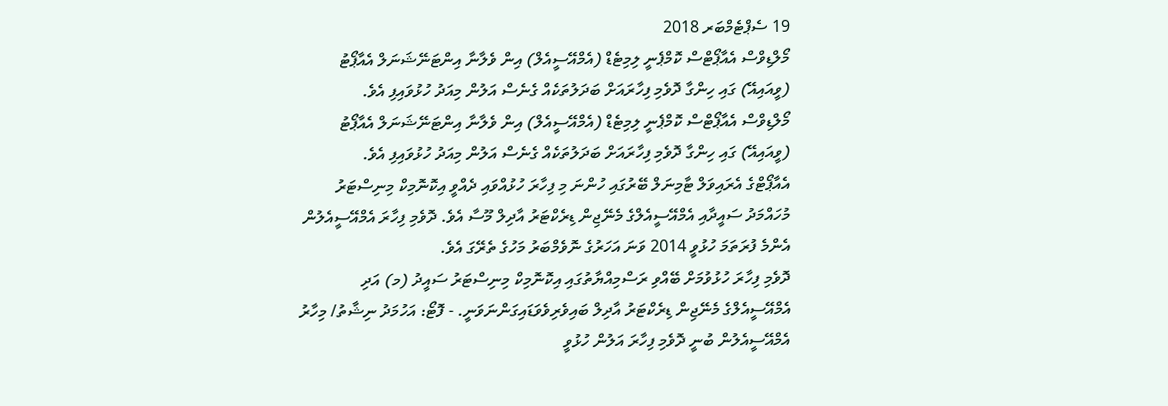19 ސެޕްޓެމްބަރ 2018
މޯލްޑިވްސް އެއާޕޯޓްސް ކޮމްޕެނީ ލިމިޓެޑް (އެމްއޭސީއެލް) އިން ވެލާނާ އިންޓަނޭޝަނަލް އެއާޕޯޓު (ވީއައިއޭ) ގައި ހިންގާ ދޮވެމި ފިހާރައަށް ބަދަލުތަކެއް ގެނެސް އަލުން މިއަދު ހުޅުވައިފި އެވެ.
މޯލްޑިވްސް އެއާޕޯޓްސް ކޮމްޕެނީ ލިމިޓެޑް (އެމްއޭސީއެލް) އިން ވެލާނާ އިންޓަނޭޝަނަލް އެއާޕޯޓު (ވީއައިއޭ) ގައި ހިންގާ ދޮވެމި ފިހާރައަށް ބަދަލުތަކެއް ގެނެސް އަލުން މިއަދު ހުޅުވައިފި އެވެ.
އެއާޕޯޓްގެ އެރައިވަލް ޓާމިނަލް ބޭރުގައި ހުންނަ މި ފިހާރަ ހުޅުއްވައި ދެއްވީ އިކޮނޮމިކް މިނިސްޓަރު މުހައްމަދު ސައީދާއި އެމްއޭސީއެލްގެ މެނޭޖިން ޑިރެކްޓަރު އާދިލް މޫސާ އެވެ. ދޮވެމި ފިހާރަ އެމްއޭސީއެލުން އެންމެ ފުރަތަމަ ހުޅުވީ 2014 ވަނަ އަހަރުގެ ނޮވެމްބަރު މަހުގެ ތެރޭގަ އެވެ.
ދޮވެމި ފިހާރަ ހުޅުވުމަށް ބޭއްވި ރަސްމިއްޔާތުގައި އިކޮނޮމިކް މިނިސްޓަރު ސައީދު (މ) އަދި އެމްއޭސީއެލްގެ މެނޭޖިން ޑިރެކްޓަރު އާދިލް ބައިވެރިވެވަޑައިގަންނަވަނީ. - ފޮޓޯ: އަހުމަދު ނިޝާތު/ މިހާރު
އެމްއޭސީއެލުން ބުނީ ދޮވެމި ފިހާރަ އަލުން ހުޅުވީ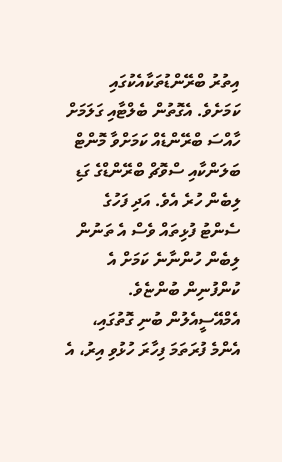އިތުރު ބްރޭންޑުތަކާއެކުގައި ކަމަށެވެ. އެގޮތުން ބެލްޓާއި ގަލަމަށް ހާއްސަ ބްރޭންޑެއް ކަމަށްވާ މޮންޓް ބަލަންކާއި ސްވޮޗް ބްރޭންޑްގެ ގަޑި ލިބެން ހުރެ އެވެ. އަދި ފަހުގެ ސެންޓު ފުޅިތައް ވެސް އެ ތަނުން ލިބެން ހުންނާނެ ކަމަށް އެ ކުންފުނިން ބުންޏެވެ.
އެމްއޭސީއެލުން ބުނި ގޮތުގައި، އެންމެ ފުރަތަމަ ފިހާރަ ހުޅުވި އިރު، އެ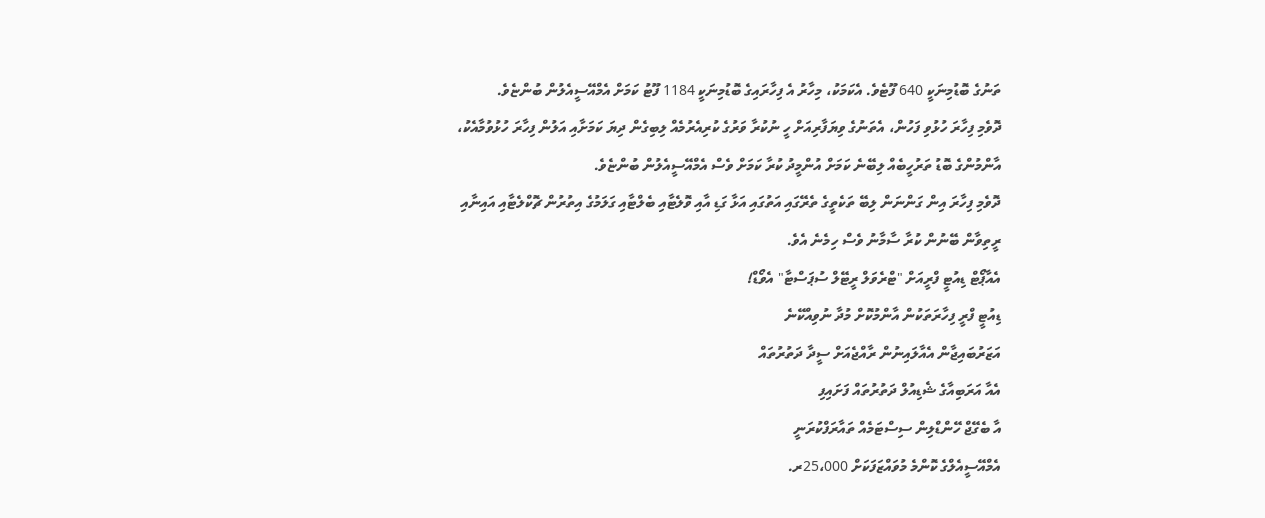ތަނުގެ ބޮޑުމިނަކީ 640 ފޫޓެވެ. އެކަމަކު، މިހާރު އެ ފިހާރައިގެ ބޮޑުމިނަކީ 1184 ފޫޓު ކަމަށް އެމްއޭސީއެލުން ބުންޏެވެ.
ދޮވެމި ފިހާރަ ހުޅުވި ފަހުން، އެތަނުގެ ވިޔަފާރިއަށް ހީ ނުކުރާ ވަރުގެ ކުރިއެރުމެއް ލިބިގެން ދިޔަ ކަމަށާއި އަލުން ފިހާރަ ހުޅުވުމާއެކު، އާންމުންގެ ބޮޑު ތަރުހީބެއް ލިބޭނެ ކަމަށް އުންމީދު ކުރާ ކަމަށް ވެސް އެމްއޭސީއެލުން ބުންޏެވެ.
ދޮވެމި ފިހާރަ އިން ގަންނަން ލިބޭ ތަކެތީގެ ތެރޭގައި އަތުގައި އަޅާ ގަޑި އާއި ވޮލެޓާއި ބެލްޓާއި ގަލަމުގެ އިތުރުން ޗޮކްލެޓާއި އައިނާއި ރީތިވާން ބޭނުން ކުރާ ސާމާނު ވެސް ހިމެނެ އެވެ.
އެއާޕޯޓް ޑިއުޓީ ފްރީއަށް "ޓްރެވަލް ރީޓޭލް ސުޕަސްޓާ" އެވޯޑް!
ޑިއުޓީ ފްރީ ފިހާރަތަކުން އާންމުކޮށް މުދާ ނުވިއްކޭނެ
އަޒަރުބައިޖާން އެއާލައިނުން ރާއްޖެއަށް ސީދާ ދަތުރުތައް
އެއާ އަރަބިއާގެ ޝެޑިއުލް ދަތުރުތައް ފަށައިފި
އާ ބެގޭޖް ހޭންޑްލިން ސިސްޓަމެއް ތައާރަފްކުރަނީ
އެމްއޭސީއެލްގެ ކޮންމެ މުވައްޒަފަކަށް 25،000ރ.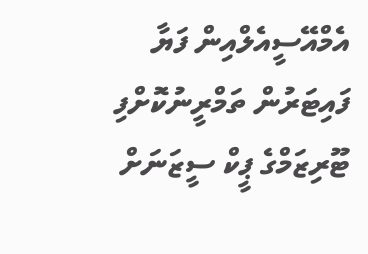އެމްއޭސީއެލްއިން ފަޔާ ފައިޓަރުން ތަމްރީނުކޮށްފި
ޓޫރިޒަމްގެ ޕީކް ސީޒަނަށް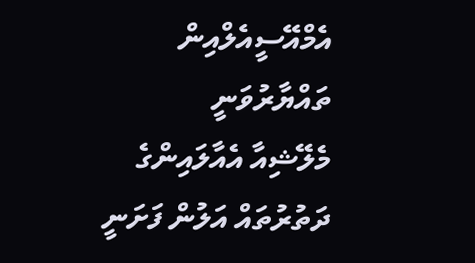އެމްއޭސީއެލްއިން ތައްޔާރުވަނީ
މެލޭޝިއާ އެއާލައިންގެ ދަތުރުތައް އަލުން ފަށަނީ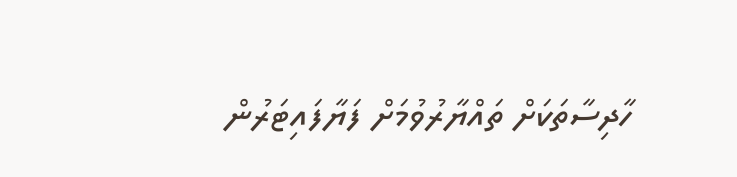ހާދިސާތަކަށް ތައްޔާރުވުމަށް ފަޔާފައިޓަރުން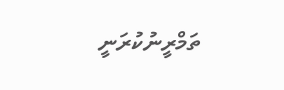ތަމްރީނުކުރަނީ